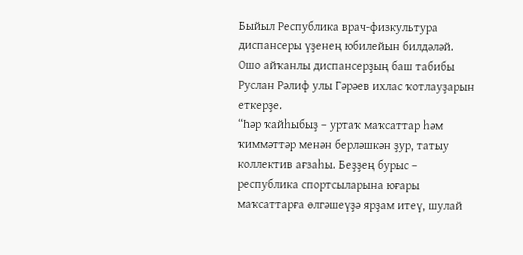Быйыл Республика врач-физкультура диспансеры үҙенең юбилейын билдәләй. Ошо айҡанлы диспансерҙың баш табибы Руслан Рәлиф улы Гәрәев ихлас ҡотлауҙарын еткерҙе.
“Һәр ҡайһыбыҙ – уртаҡ маҡсаттар һәм ҡиммәттәр менән берләшкән ҙур, татыу коллектив ағзаһы. Беҙҙең бурыс – республика спортсыларына юғары маҡсаттарға өлгәшеүҙә ярҙам итеү, шулай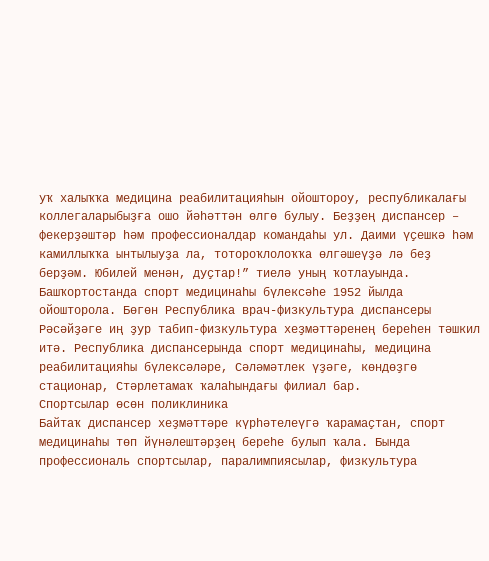уҡ халыҡҡа медицина реабилитацияһын ойоштороу, республикалағы коллегаларыбыҙға ошо йәһәттән өлгө булыу. Беҙҙең диспансер – фекерҙәштәр һәм профессионалдар командаһы ул. Даими үҫешкә һәм камиллыҡҡа ынтылыуҙа ла, тотороҡлолоҡҡа өлгәшеүҙә лә беҙ берҙәм. Юбилей менән, дуҫтар!” тиелә уның ҡотлауында.
Башҡортостанда спорт медицинаһы бүлексәһе 1952 йылда ойошторола. Бөгөн Республика врач-физкультура диспансеры Рәсәйҙәге иң ҙур табип-физкультура хеҙмәттәренең береһен тәшкил итә. Республика диспансерында спорт медицинаһы, медицина реабилитацияһы бүлексәләре, Сәләмәтлек үҙәге, көндөҙгө стационар, Стәрлетамаҡ ҡалаһындағы филиал бар.
Спортсылар өсөн поликлиника
Байтаҡ диспансер хеҙмәттәре күрһәтелеүгә ҡарамаҫтан, спорт медицинаһы төп йүнәлештәрҙең береһе булып ҡала. Бында профессиональ спортсылар, паралимпиясылар, физкультура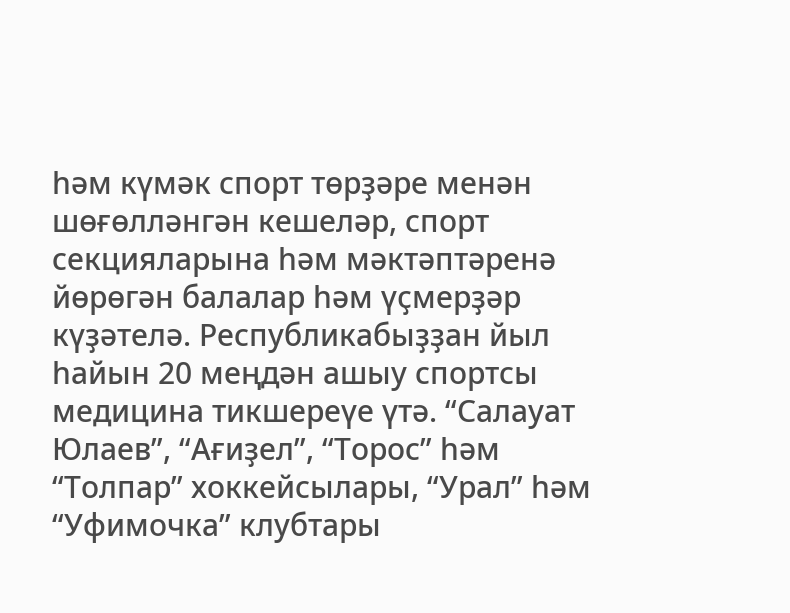һәм күмәк спорт төрҙәре менән шөғөлләнгән кешеләр, спорт секцияларына һәм мәктәптәренә йөрөгән балалар һәм үҫмерҙәр күҙәтелә. Республикабыҙҙан йыл һайын 20 меңдән ашыу спортсы медицина тикшереүе үтә. “Салауат Юлаев”, “Ағиҙел”, “Торос” һәм “Толпар” хоккейсылары, “Урал” һәм “Уфимочка” клубтары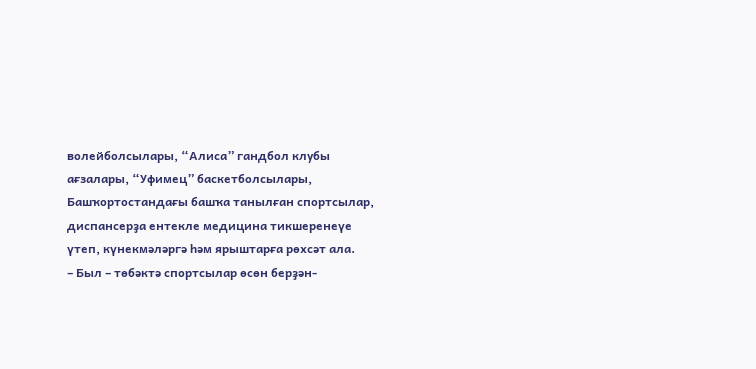волейболсылары, “Алиса” гандбол клубы ағзалары, “Уфимец” баскетболсылары, Башҡортостандағы башҡа танылған спортсылар, диспансерҙа ентекле медицина тикшеренеүе үтеп, күнекмәләргә һәм ярыштарға рөхсәт ала.
– Был – төбәктә спортсылар өсөн берҙән-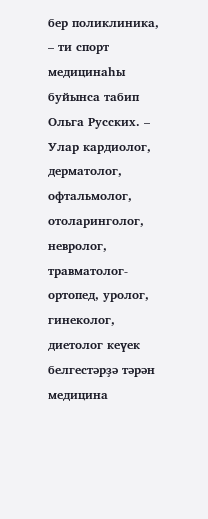бер поликлиника, – ти спорт медицинаһы буйынса табип Ольга Русских. – Улар кардиолог, дерматолог, офтальмолог, отоларинголог, невролог, травматолог-ортопед, уролог, гинеколог, диетолог кеүек белгестәрҙә тәрән медицина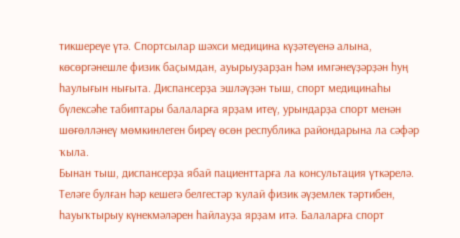тикшереүе үтә. Спортсылар шәхси медицина күҙәтеүенә алына, көсөргәнешле физик баҫымдан, ауырыуҙарҙан һәм имгәнеүҙәрҙән һуң һаулығын нығыта. Диспансерҙа эшләүҙән тыш, спорт медицинаһы бүлексәһе табиптары балаларға ярҙам итеү, урындарҙа спорт менән шөғөлләнеү мөмкинлеген биреү өсөн республика райондарына ла сәфәр ҡыла.
Бынан тыш, диспансерҙа ябай пациенттарға ла консультация үткәрелә. Теләге булған һәр кешегә белгестәр ҡулай физик әүҙемлек тәртибен, һауыҡтырыу күнекмәләрен һайлауҙа ярҙам итә. Балаларға спорт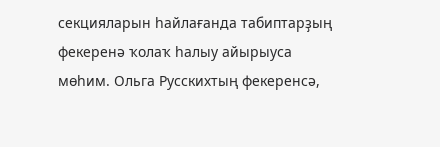секцияларын һайлағанда табиптарҙың фекеренә ҡолаҡ һалыу айырыуса мөһим. Ольга Русскихтың фекеренсә,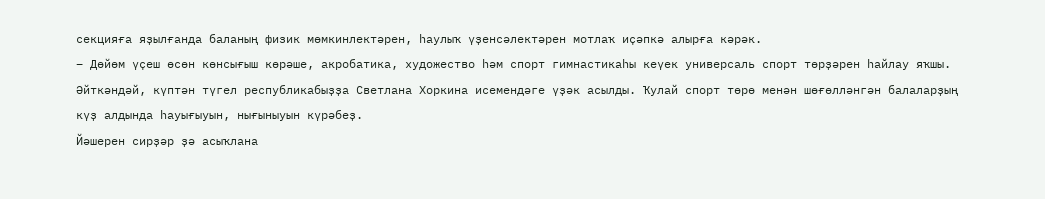секцияға яҙылғанда баланың физик мөмкинлектәрен, һаулыҡ үҙенсәлектәрен мотлаҡ иҫәпкә алырға кәрәк.
– Дөйөм үҫеш өсөн көнсығыш көрәше, акробатика, художество һәм спорт гимнастикаһы кеүек универсаль спорт төрҙәрен һайлау яҡшы. Әйткәндәй, күптән түгел республикабыҙҙа Светлана Хоркина исемендәге үҙәк асылды. Ҡулай спорт төрө менән шөғөлләнгән балаларҙың күҙ алдында һауығыуын, нығыныуын күрәбеҙ.
Йәшерен сирҙәр ҙә асыҡлана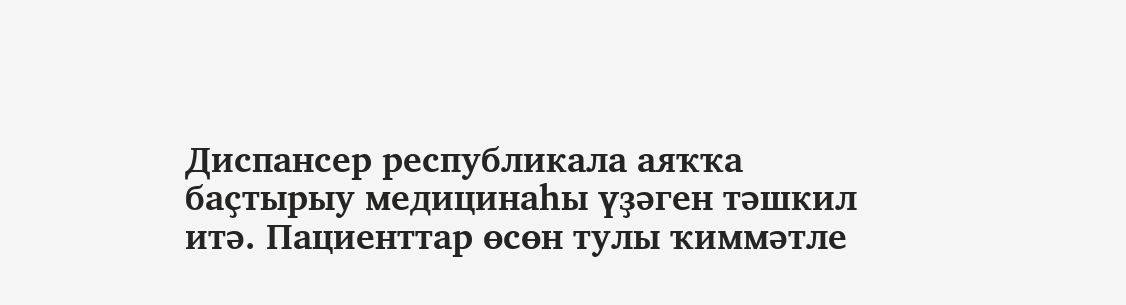Диспансер республикала аяҡҡа баҫтырыу медицинаһы үҙәген тәшкил итә. Пациенттар өсөн тулы ҡиммәтле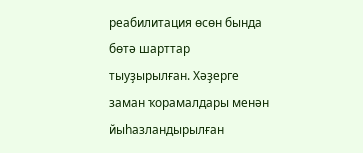реабилитация өсөн бында бөтә шарттар тыуҙырылған. Хәҙерге заман ҡорамалдары менән йыһазландырылған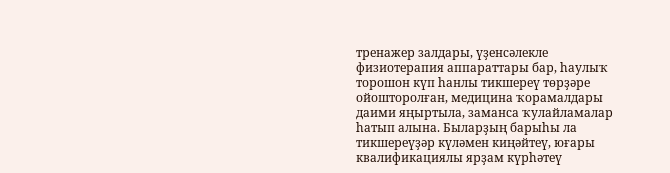тренажер залдары, үҙенсәлекле физиотерапия аппараттары бар, һаулыҡ торошон күп һанлы тикшереү төрҙәре ойошторолған, медицина ҡорамалдары даими яңыртыла, заманса ҡулайламалар һатып алына. Быларҙың барыһы ла тикшереүҙәр күләмен киңәйтеү, юғары квалификациялы ярҙам күрһәтеү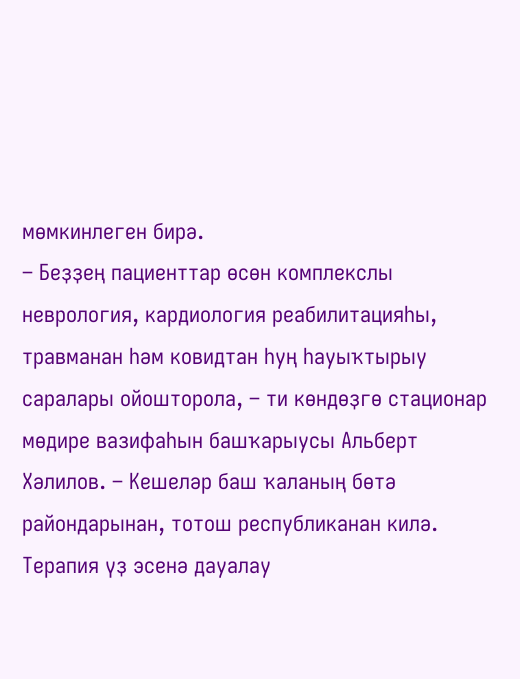мөмкинлеген бирә.
– Беҙҙең пациенттар өсөн комплекслы неврология, кардиология реабилитацияһы, травманан һәм ковидтан һуң һауыҡтырыу саралары ойошторола, – ти көндөҙгө стационар мөдире вазифаһын башҡарыусы Альберт Хәлилов. – Кешеләр баш ҡаланың бөтә райондарынан, тотош республиканан килә. Терапия үҙ эсенә дауалау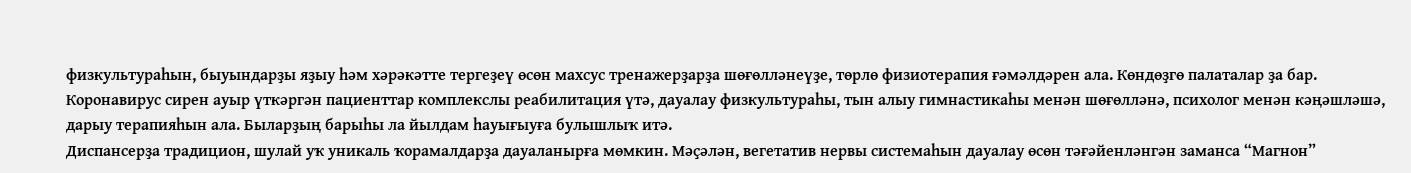физкультураһын, быуындарҙы яҙыу һәм хәрәкәтте тергеҙеү өсөн махсус тренажерҙарҙа шөғөлләнеүҙе, төрлө физиотерапия ғәмәлдәрен ала. Көндөҙгө палаталар ҙа бар. Коронавирус сирен ауыр үткәргән пациенттар комплекслы реабилитация үтә, дауалау физкультураһы, тын алыу гимнастикаһы менән шөғөлләнә, психолог менән кәңәшләшә, дарыу терапияһын ала. Быларҙың барыһы ла йылдам һауығыуға булышлыҡ итә.
Диспансерҙа традицион, шулай уҡ уникаль ҡорамалдарҙа дауаланырға мөмкин. Мәҫәлән, вегетатив нервы системаһын дауалау өсөн тәғәйенләнгән заманса “Магнон”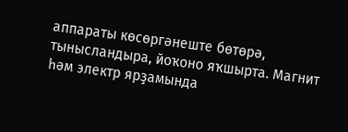аппараты көсөргәнеште бөтөрә, тынысландыра, йоҡоно яҡшырта. Магнит һәм электр ярҙамында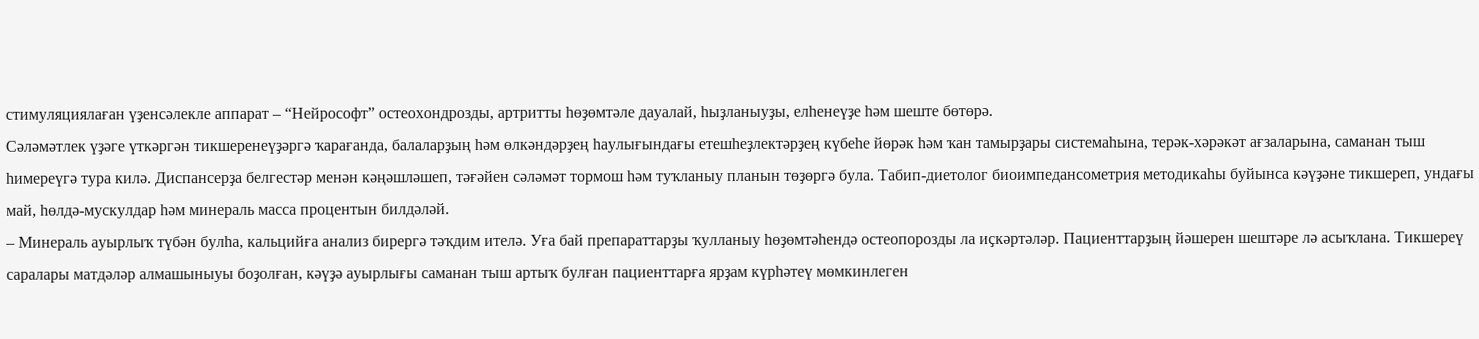стимуляциялаған үҙенсәлекле аппарат – “Нейрософт” остеохондрозды, артритты һөҙөмтәле дауалай, һыҙланыуҙы, елһенеүҙе һәм шеште бөтөрә.
Сәләмәтлек үҙәге үткәргән тикшеренеүҙәргә ҡарағанда, балаларҙың һәм өлкәндәрҙең һаулығындағы етешһеҙлектәрҙең күбеһе йөрәк һәм ҡан тамырҙары системаһына, терәк-хәрәкәт ағзаларына, саманан тыш һимереүгә тура килә. Диспансерҙа белгестәр менән кәңәшләшеп, тәғәйен сәләмәт тормош һәм туҡланыу планын төҙөргә була. Табип-диетолог биоимпедансометрия методикаһы буйынса кәүҙәне тикшереп, ундағы май, һөлдә-мускулдар һәм минераль масса процентын билдәләй.
– Минераль ауырлыҡ түбән булһа, кальцийға анализ бирергә тәҡдим ителә. Уға бай препараттарҙы ҡулланыу һөҙөмтәһендә остеопорозды ла иҫкәртәләр. Пациенттарҙың йәшерен шештәре лә асыҡлана. Тикшереү саралары матдәләр алмашыныуы боҙолған, кәүҙә ауырлығы саманан тыш артыҡ булған пациенттарға ярҙам күрһәтеү мөмкинлеген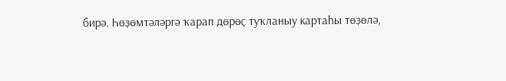бирә. Һөҙөмтәләргә ҡарап дөрөҫ туҡланыу картаһы төҙөлә,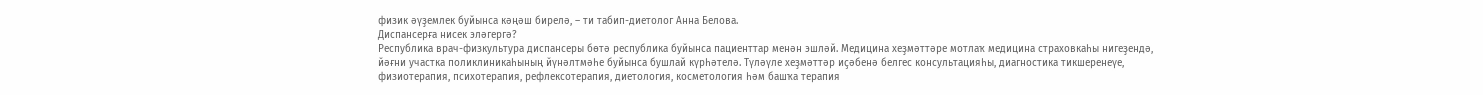физик әүҙемлек буйынса кәңәш бирелә, – ти табип-диетолог Анна Белова.
Диспансерға нисек эләгергә?
Республика врач-физкультура диспансеры бөтә республика буйынса пациенттар менән эшләй. Медицина хеҙмәттәре мотлаҡ медицина страховкаһы нигеҙендә, йәғни участка поликлиникаһының йүнәлтмәһе буйынса бушлай күрһәтелә. Түләүле хеҙмәттәр иҫәбенә белгес консультацияһы, диагностика тикшеренеүе, физиотерапия, психотерапия, рефлексотерапия, диетология, косметология һәм башҡа терапия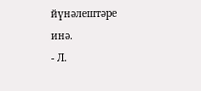йүнәлештәре инә.
- Л.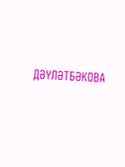ДӘҮЛӘТБӘКОВА